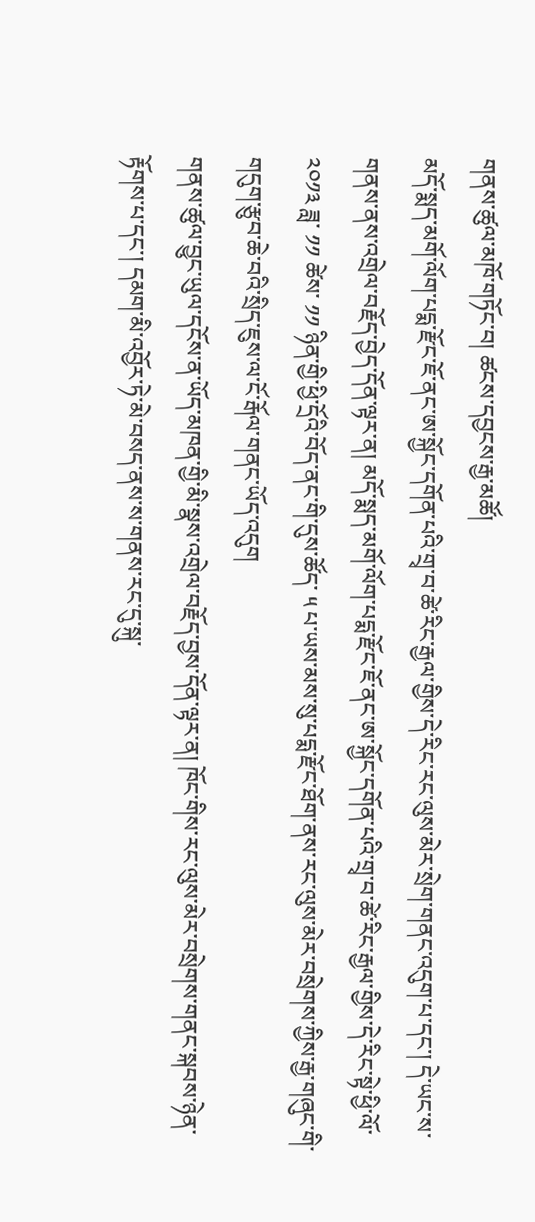གནས་ཚུལ་མཁོ་གཏོང་བ། ཚངས་དབྱངས་རྒྱ་མཚོ།
མདོ་སྨད་མགོ་ལོག་པདྨ་རྫོང་ཇོ་ནང་ཨ་སྐྱོང་དགོན་པའི་གྲྭ་བ་ཚེ་རིང་རྒྱལ་གྱིས་དེ་རིང་རང་ལུས་མེར་སྲེག་གནང་འདུག་པ་དང་། དེ་ཡང་ས་གནས་ནས་འགྲེལ་བརྗོད་བྱེད་དོན་ལྟར་ན། མདོ་སྨད་མགོ་ལོག་པདྨ་རྫོང་ཇོ་ནང་ཨ་སྐྱོང་དགོན་པའི་གྲྭ་བ་ཚེ་རིང་རྒྱལ་གྱིས་དེ་རིང་སྟེ་ཕྱི་ལོ་ ༢༠༡༣ ཟླ་ ༡༡ ཚེས་ ༡༡ ཉིན་གྱི་ཕྱི་དྲོའི་བོད་ནང་གི་དུས་ཚོད་ ༥ པ་ཡས་མས་སུ་པདྨ་རྫོང་ཐོག་ནས་རང་ལུས་མེར་བསྲེགས་ཀྱིས་རྒྱ་གཞུང་གི་གདུག་རྩུབ་ཆེ་བའི་སྲིད་ཇུས་ལ་ངོ་རྒོལ་གནང་ཡོད་འདུག
གནས་ཚུལ་བྱུང་ཡུལ་དངོས་ན་ཡོད་མཁན་གྱི་མི་སྣས་འགྲེལ་བརྗོད་བྱས་དོན་ལྟར་ན། ཁོང་གིས་རང་ལུས་མེར་བསྲེགས་གནང་སྐབས་ཉེན་རྟོགས་པ་དང་། དམག་མི་འབྱོར་ཏེ་མེ་བསད་ནས་ས་གནས་རང་དུ་སྐུ་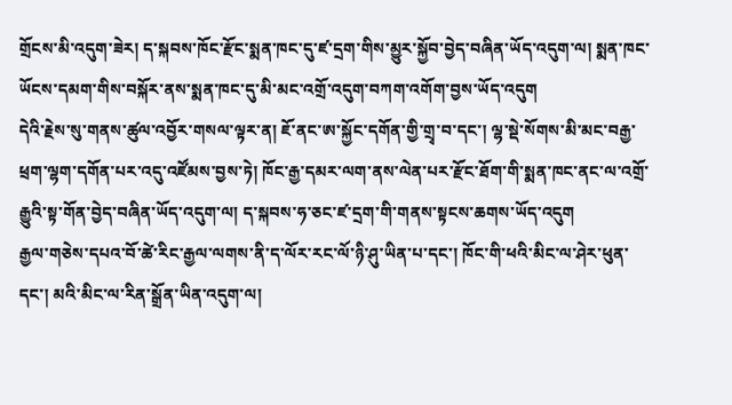གྲོངས་མི་འདུག་ཟེར། ད་སྐབས་ཁོང་རྫོང་སྨན་ཁང་དུ་ཛ་དྲག་གིས་མྱུར་སྐྱོབ་བྱེད་བཞིན་ཡོད་འདུག་ལ། སྨན་ཁང་ཡོངས་དམག་གིས་བསྐོར་ནས་སྨན་ཁང་དུ་མི་མང་འགྲོ་འདུག་བཀག་འགོག་བྱས་ཡོད་འདུག
དེའི་རྗེས་སུ་གནས་ཚུལ་འབྱོར་གསལ་ལྟར་ན། ཇོ་ནང་ཨ་སྐྱོང་དགོན་གྱི་གྲྭ་བ་དང་། ལྷ་སྡེ་སོགས་མི་མང་བརྒྱ་ཕྲག་ལྷག་དགོན་པར་འདུ་འཛོམས་བྱས་ཏེ། ཁོང་རྒྱ་དམར་ལག་ནས་ལེན་པར་རྫོང་ཐོག་གི་སྨན་ཁང་ནང་ལ་འགྲོ་རྒྱུའི་སྟ་གོན་བྱེད་བཞིན་ཡོད་འདུག་ལ། ད་སྐབས་ཧ་ཅང་ཛ་དྲག་གི་གནས་སྟངས་ཆགས་ཡོད་འདུག
རྒྱལ་གཅེས་དཔའ་བོ་ཚེ་རིང་རྒྱལ་ལགས་ནི་ད་ལོར་རང་ལོ་ཉི་ཤུ་ཡིན་པ་དང་། ཁོང་གི་ཕའི་མིང་ལ་ཤེར་ཕུན་དང་། མའི་མིང་ལ་རིན་སྒྲོན་ཡིན་འདུག་ལ།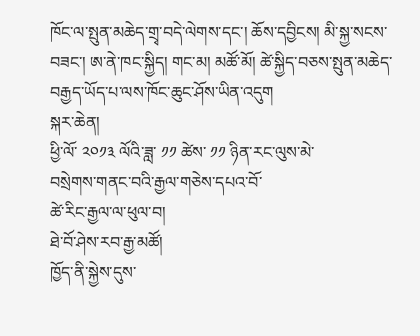ཁོང་ལ་སྤུན་མཆེད་གྲྭ་བདེ་ལེགས་དང་། ཆོས་དབྱིངས། མི་སྐྱ་སངས་བཟང་། ཨ་ནེ་ཁང་སྐྱིད། གང་མ། མཚོ་མོ། ཚེ་སྐྱིད་བཅས་སྤུན་མཆེད་བརྒྱད་ཡོད་པ་ལས་ཁོང་ཆུང་ཤོས་ཡིན་འདུག
སྐར་ཆེན།
ཕྱི་ལོ་ ༢༠༡༣ ལོའི་ཟླ་ ༡༡ ཚེས་ ༡༡ ཉིན་རང་ལུས་མེ་
བསྲེགས་གནང་བའི་རྒྱལ་གཅེས་དཔའ་བོ་
ཚེ་རིང་རྒྱལ་ལ་ཕུལ་བ།
ཐེ་བོ་ཤེས་རབ་རྒྱ་མཚོ།
ཁྱོད་ནི་སྐྱེས་དུས་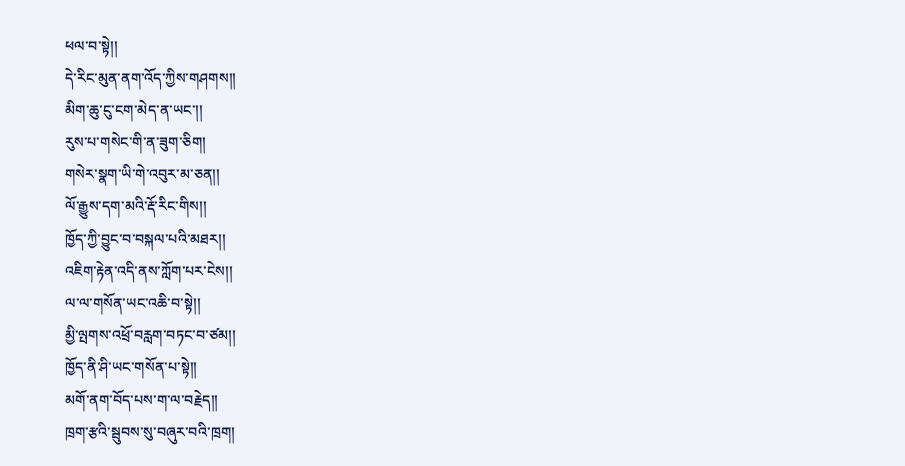ཕལ་བ་སྟེ།།
དེ་རིང་མུན་ནག་འོད་ཀྱིས་གཤགས།།
མིག་ཆུ་ངུ་ངག་མེད་ན་ཡང་།།
རུས་པ་གསེང་གི་ན་ཟུག་ཅིག།
གསེར་སྣག་ཡི་གེ་འབུར་མ་ཅན།།
ལོ་རྒྱུས་དག་མའི་རྡོ་རིང་གིས།།
ཁྱོད་ཀྱི་བྱུང་བ་བསྐལ་པའི་མཐར།།
འཇིག་རྟེན་འདི་ནས་ཀློག་པར་ངེས།།
ལ་ལ་གསོན་ཡང་འཆི་བ་སྟེ།།
མྱི་ལྤགས་འཕྲོ་བརླག་བཏང་བ་ཙམ།།
ཁྱོད་ནི་ཤི་ཡང་གསོན་པ་སྟེ།།
མགོ་ནག་བོད་པས་ག་ལ་བརྗེད།།
ཁྲག་རྩའི་སྦུབས་སུ་བཞུར་བའི་ཁྲག།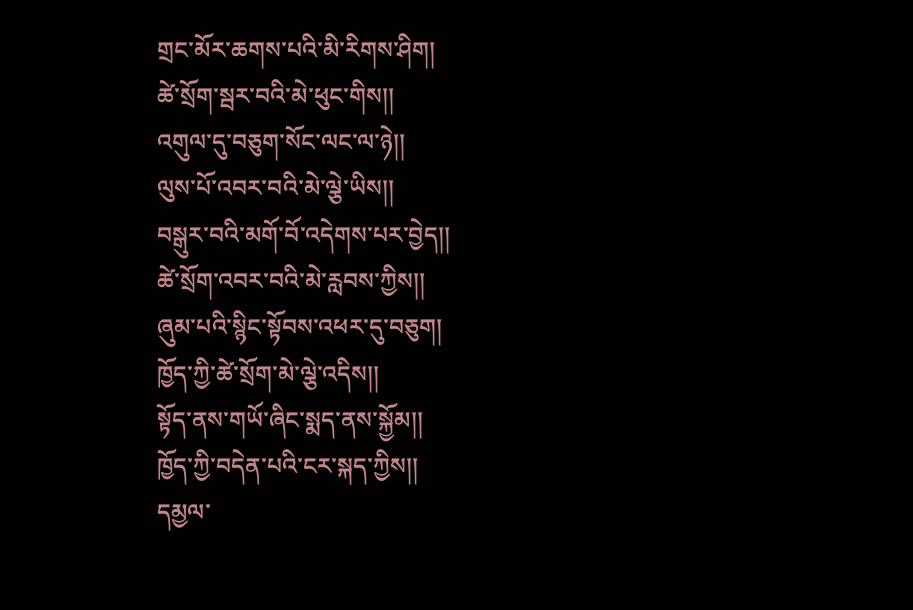གྲང་མོར་ཆགས་པའི་མི་རིགས་ཤིག།
ཚེ་སྲོག་སྦར་བའི་མེ་ཕུང་གིས།།
འགུལ་དུ་བཅུག་སོང་ལང་ལ་ཉེ།།
ལུས་པོ་འབར་བའི་མེ་ལྕེ་ཡིས།།
བསྒུར་བའི་མགོ་བོ་འདེགས་པར་བྱེད།།
ཚེ་སྲོག་འབར་བའི་མེ་རླབས་ཀྱིས།།
ཞུམ་པའི་སྙིང་སྟོབས་འཕར་དུ་བཅུག།
ཁྱོད་ཀྱི་ཚེ་སྲོག་མེ་ལྕེ་འདིས།།
སྟོད་ནས་གཡོ་ཞིང་སྨད་ནས་སྐྱོམ།།
ཁྱོད་ཀྱི་བདེན་པའི་ངར་སྐད་ཀྱིས།།
དམྱལ་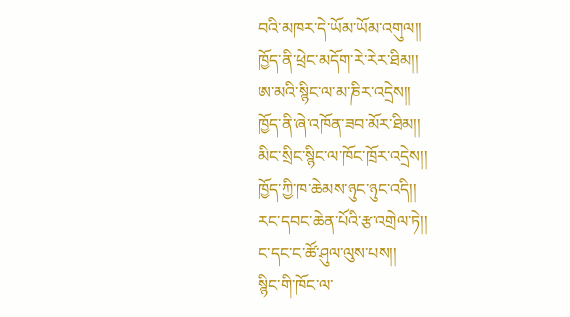བའི་མཁར་དེ་ཡོམ་ཡོམ་འགུལ།།
ཁྱོད་ནི་ཕྲེང་མདོག་རེ་རེར་ཐིམ།།
ཨ་མའི་སྙིང་ལ་མ་ཎིར་འདྲེས།།
ཁྱོད་ནི་ཞེ་འཁོན་ཟབ་མོར་ཐིམ།།
མིང་སྲིང་སྙིང་ལ་ཁོང་ཁྲོར་འདྲེས།།
ཁྱོད་ཀྱི་ཁ་ཆེམས་ཉུང་ཉུང་འདི།།
རང་དབང་ཆེན་པོའི་རྩ་འགྲེལ་ཏེ།།
ང་དང་ང་ཚོ་ཤུལ་ལུས་པས།།
སྙིང་གི་ཁོང་ལ་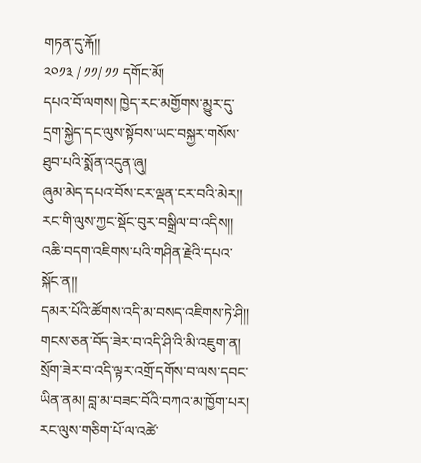གཏན་དུ་རྐོ།།
༢༠༡༣ / ༡༡/ ༡༡ དགོང་མོ།
དཔའ་བོ་ལགས། ཁྱེད་རང་མགྱོགས་མྱུར་དུ་དྲག་སྐྱེད་དང་ལུས་སྟོབས་ཡང་བསྐྱར་གསོས་ཐུབ་པའི་སྨོན་འདུན་ཞུ།
ཞུམ་མེད་དཔའ་བོས་ངར་ལྡན་ངར་བའི་མེར།།
རང་གི་ལུས་ཀྱང་སྡོང་བུར་བསྒྲིལ་བ་འདིས།།
འཆི་བདག་འཇིགས་པའི་གཤིན་རྗེའི་དཔའ་སྐོང་ན།།
དམར་པོའི་ཚོགས་འདི་མ་བསད་འཇིགས་ཏེ་ཤི།།
གངས་ཅན་བོད་ཟེར་བ་འདི་ཤི་འི་མི་འཇུག་ན། སྲོག་ཟེར་བ་འདི་ལྟར་འགྲོ་དགོས་བ་ལས་དབང་ཡིན་ནམ། བླ་མ་བཟང་བོའི་བཀའ་མ་ཁྱོག་པར། རང་ལུས་གཅིག་པོ་ལ་འཚེ་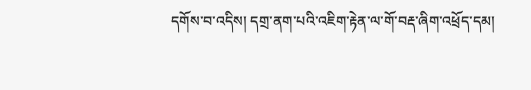དགོས་བ་འདིས། དགྲ་ནག་པའི་འཇིག་རྟེན་ལ་གོ་བརྡ་ཞིག་འཕྲོད་དམ།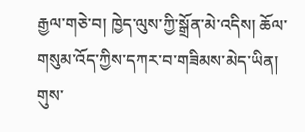རྒྱལ་གཅེ་བ། ཁྱེད་ལུས་ཀྱི་སྒྲོན་མེ་འདིས། ཆོལ་གསུམ་འོད་ཀྱིས་དཀར་བ་གཟིམས་མེད་ཡིན།
གུས་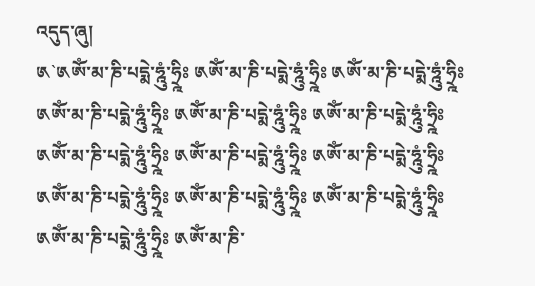འདུད་ཞུ།
༁`༁ཨོཾ་མ་ཎི་པདྨེ་ཧྰུཾ་ཧྲྰིཿ ༁ཨོཾ་མ་ཎི་པདྨེ་ཧྰུཾ་ཧྲྰིཿ ༁ཨོཾ་མ་ཎི་པདྨེ་ཧྰུཾ་ཧྲྰིཿ ༁ཨོཾ་མ་ཎི་པདྨེ་ཧྰུཾ་ཧྲྰིཿ ༁ཨོཾ་མ་ཎི་པདྨེ་ཧྰུཾ་ཧྲྰིཿ ༁ཨོཾ་མ་ཎི་པདྨེ་ཧྰུཾ་ཧྲྰིཿ ༁ཨོཾ་མ་ཎི་པདྨེ་ཧྰུཾ་ཧྲྰིཿ ༁ཨོཾ་མ་ཎི་པདྨེ་ཧྰུཾ་ཧྲྰིཿ ༁ཨོཾ་མ་ཎི་པདྨེ་ཧྰུཾ་ཧྲྰིཿ ༁ཨོཾ་མ་ཎི་པདྨེ་ཧྰུཾ་ཧྲྰིཿ ༁ཨོཾ་མ་ཎི་པདྨེ་ཧྰུཾ་ཧྲྰིཿ ༁ཨོཾ་མ་ཎི་པདྨེ་ཧྰུཾ་ཧྲྰིཿ ༁ཨོཾ་མ་ཎི་པདྨེ་ཧྰུཾ་ཧྲྰིཿ ༁ཨོཾ་མ་ཎི་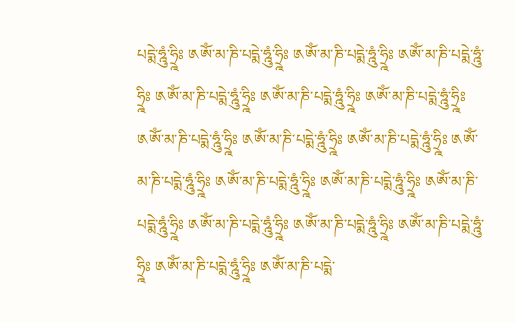པདྨེ་ཧྰུཾ་ཧྲྰིཿ ༁ཨོཾ་མ་ཎི་པདྨེ་ཧྰུཾ་ཧྲྰིཿ ༁ཨོཾ་མ་ཎི་པདྨེ་ཧྰུཾ་ཧྲྰིཿ ༁ཨོཾ་མ་ཎི་པདྨེ་ཧྰུཾ་ཧྲྰིཿ ༁ཨོཾ་མ་ཎི་པདྨེ་ཧྰུཾ་ཧྲྰིཿ ༁ཨོཾ་མ་ཎི་པདྨེ་ཧྰུཾ་ཧྲྰིཿ ༁ཨོཾ་མ་ཎི་པདྨེ་ཧྰུཾ་ཧྲྰིཿ ༁ཨོཾ་མ་ཎི་པདྨེ་ཧྰུཾ་ཧྲྰིཿ ༁ཨོཾ་མ་ཎི་པདྨེ་ཧྰུཾ་ཧྲྰིཿ ༁ཨོཾ་མ་ཎི་པདྨེ་ཧྰུཾ་ཧྲྰིཿ ༁ཨོཾ་མ་ཎི་པདྨེ་ཧྰུཾ་ཧྲྰིཿ ༁ཨོཾ་མ་ཎི་པདྨེ་ཧྰུཾ་ཧྲྰིཿ ༁ཨོཾ་མ་ཎི་པདྨེ་ཧྰུཾ་ཧྲྰིཿ ༁ཨོཾ་མ་ཎི་པདྨེ་ཧྰུཾ་ཧྲྰིཿ ༁ཨོཾ་མ་ཎི་པདྨེ་ཧྰུཾ་ཧྲྰིཿ ༁ཨོཾ་མ་ཎི་པདྨེ་ཧྰུཾ་ཧྲྰིཿ ༁ཨོཾ་མ་ཎི་པདྨེ་ཧྰུཾ་ཧྲྰིཿ ༁ཨོཾ་མ་ཎི་པདྨེ་ཧྰུཾ་ཧྲྰིཿ ༁ཨོཾ་མ་ཎི་པདྨེ་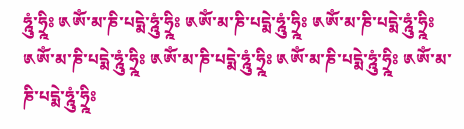ཧྰུཾ་ཧྲྰིཿ ༁ཨོཾ་མ་ཎི་པདྨེ་ཧྰུཾ་ཧྲྰིཿ ༁ཨོཾ་མ་ཎི་པདྨེ་ཧྰུཾ་ཧྲྰིཿ ༁ཨོཾ་མ་ཎི་པདྨེ་ཧྰུཾ་ཧྲྰིཿ ༁ཨོཾ་མ་ཎི་པདྨེ་ཧྰུཾ་ཧྲྰིཿ ༁ཨོཾ་མ་ཎི་པདྨེ་ཧྰུཾ་ཧྲྰིཿ ༁ཨོཾ་མ་ཎི་པདྨེ་ཧྰུཾ་ཧྲྰིཿ ༁ཨོཾ་མ་ཎི་པདྨེ་ཧྰུཾ་ཧྲྰིཿ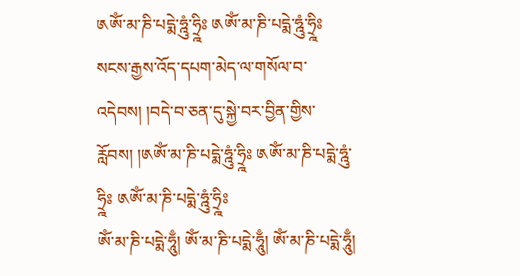༁ཨོཾ་མ་ཎི་པདྨེ་ཧྰུཾ་ཧྲྰིཿ ༁ཨོཾ་མ་ཎི་པདྨེ་ཧྰུཾ་ཧྲྰིཿ སངས་རྒྱས་འོད་དཔག་མེད་ལ་གསོལ་བ་འདེབས། །བདེ་བ་ཅན་དུ་སྐྱེ་བར་བྱིན་གྱིས་རློབས། །༁ཨོཾ་མ་ཎི་པདྨེ་ཧྰུཾ་ཧྲྰིཿ ༁ཨོཾ་མ་ཎི་པདྨེ་ཧྰུཾ་ཧྲྰིཿ ༁ཨོཾ་མ་ཎི་པདྨེ་ཧྰུཾ་ཧྲྰིཿ
ཨོཾ་མ་ཎི་པདྨེ་ཧཱུྃ། ཨོཾ་མ་ཎི་པདྨེ་ཧཱུྃ། ཨོཾ་མ་ཎི་པདྨེ་ཧཱུྃ།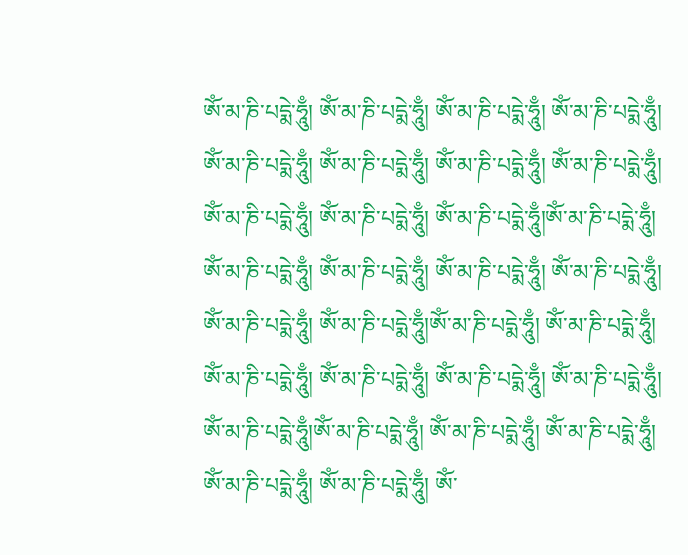ཨོཾ་མ་ཎི་པདྨེ་ཧཱུྃ། ཨོཾ་མ་ཎི་པདྨེ་ཧཱུྃ། ཨོཾ་མ་ཎི་པདྨེ་ཧཱུྃ། ཨོཾ་མ་ཎི་པདྨེ་ཧཱུྃ། ཨོཾ་མ་ཎི་པདྨེ་ཧཱུྃ། ཨོཾ་མ་ཎི་པདྨེ་ཧཱུྃ། ཨོཾ་མ་ཎི་པདྨེ་ཧཱུྃ། ཨོཾ་མ་ཎི་པདྨེ་ཧཱུྃ། ཨོཾ་མ་ཎི་པདྨེ་ཧཱུྃ། ཨོཾ་མ་ཎི་པདྨེ་ཧཱུྃ། ཨོཾ་མ་ཎི་པདྨེ་ཧཱུྃ།ཨོཾ་མ་ཎི་པདྨེ་ཧཱུྃ། ཨོཾ་མ་ཎི་པདྨེ་ཧཱུྃ། ཨོཾ་མ་ཎི་པདྨེ་ཧཱུྃ། ཨོཾ་མ་ཎི་པདྨེ་ཧཱུྃ། ཨོཾ་མ་ཎི་པདྨེ་ཧཱུྃ། ཨོཾ་མ་ཎི་པདྨེ་ཧཱུྃ། ཨོཾ་མ་ཎི་པདྨེ་ཧཱུྃ།ཨོཾ་མ་ཎི་པདྨེ་ཧཱུྃ། ཨོཾ་མ་ཎི་པདྨེ་ཧཱུྃ། ཨོཾ་མ་ཎི་པདྨེ་ཧཱུྃ། ཨོཾ་མ་ཎི་པདྨེ་ཧཱུྃ། ཨོཾ་མ་ཎི་པདྨེ་ཧཱུྃ། ཨོཾ་མ་ཎི་པདྨེ་ཧཱུྃ། ཨོཾ་མ་ཎི་པདྨེ་ཧཱུྃ།ཨོཾ་མ་ཎི་པདྨེ་ཧཱུྃ། ཨོཾ་མ་ཎི་པདྨེ་ཧཱུྃ། ཨོཾ་མ་ཎི་པདྨེ་ཧཱུྃ། ཨོཾ་མ་ཎི་པདྨེ་ཧཱུྃ། ཨོཾ་མ་ཎི་པདྨེ་ཧཱུྃ། ཨོཾ་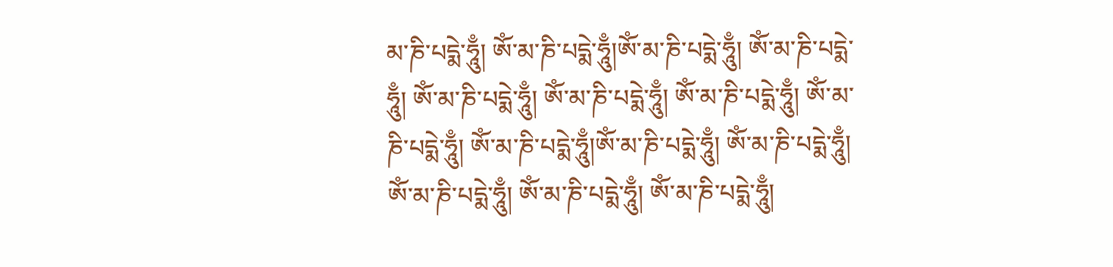མ་ཎི་པདྨེ་ཧཱུྃ། ཨོཾ་མ་ཎི་པདྨེ་ཧཱུྃ།ཨོཾ་མ་ཎི་པདྨེ་ཧཱུྃ། ཨོཾ་མ་ཎི་པདྨེ་ཧཱུྃ། ཨོཾ་མ་ཎི་པདྨེ་ཧཱུྃ། ཨོཾ་མ་ཎི་པདྨེ་ཧཱུྃ། ཨོཾ་མ་ཎི་པདྨེ་ཧཱུྃ། ཨོཾ་མ་ཎི་པདྨེ་ཧཱུྃ། ཨོཾ་མ་ཎི་པདྨེ་ཧཱུྃ།ཨོཾ་མ་ཎི་པདྨེ་ཧཱུྃ། ཨོཾ་མ་ཎི་པདྨེ་ཧཱུྃ། ཨོཾ་མ་ཎི་པདྨེ་ཧཱུྃ། ཨོཾ་མ་ཎི་པདྨེ་ཧཱུྃ། ཨོཾ་མ་ཎི་པདྨེ་ཧཱུྃ།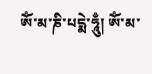ཨོཾ་མ་ཎི་པདྨེ་ཧཱུྃ། ཨོཾ་མ་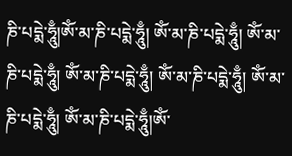ཎི་པདྨེ་ཧཱུྃ།ཨོཾ་མ་ཎི་པདྨེ་ཧཱུྃ། ཨོཾ་མ་ཎི་པདྨེ་ཧཱུྃ། ཨོཾ་མ་ཎི་པདྨེ་ཧཱུྃ། ཨོཾ་མ་ཎི་པདྨེ་ཧཱུྃ། ཨོཾ་མ་ཎི་པདྨེ་ཧཱུྃ། ཨོཾ་མ་ཎི་པདྨེ་ཧཱུྃ། ཨོཾ་མ་ཎི་པདྨེ་ཧཱུྃ།ཨོཾ་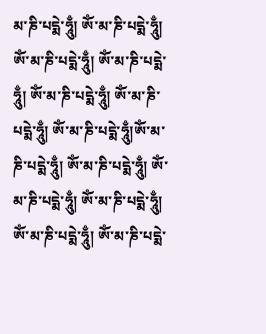མ་ཎི་པདྨེ་ཧཱུྃ། ཨོཾ་མ་ཎི་པདྨེ་ཧཱུྃ། ཨོཾ་མ་ཎི་པདྨེ་ཧཱུྃ། ཨོཾ་མ་ཎི་པདྨེ་ཧཱུྃ། ཨོཾ་མ་ཎི་པདྨེ་ཧཱུྃ། ཨོཾ་མ་ཎི་པདྨེ་ཧཱུྃ། ཨོཾ་མ་ཎི་པདྨེ་ཧཱུྃ།ཨོཾ་མ་ཎི་པདྨེ་ཧཱུྃ། ཨོཾ་མ་ཎི་པདྨེ་ཧཱུྃ། ཨོཾ་མ་ཎི་པདྨེ་ཧཱུྃ། ཨོཾ་མ་ཎི་པདྨེ་ཧཱུྃ། ཨོཾ་མ་ཎི་པདྨེ་ཧཱུྃ། ཨོཾ་མ་ཎི་པདྨེ་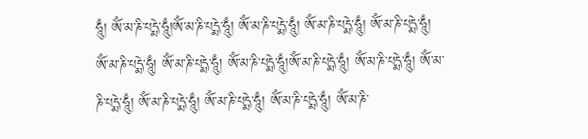ཧཱུྃ། ཨོཾ་མ་ཎི་པདྨེ་ཧཱུྃ།ཨོཾ་མ་ཎི་པདྨེ་ཧཱུྃ། ཨོཾ་མ་ཎི་པདྨེ་ཧཱུྃ། ཨོཾ་མ་ཎི་པདྨེ་ཧཱུྃ། ཨོཾ་མ་ཎི་པདྨེ་ཧཱུྃ། ཨོཾ་མ་ཎི་པདྨེ་ཧཱུྃ། ཨོཾ་མ་ཎི་པདྨེ་ཧཱུྃ། ཨོཾ་མ་ཎི་པདྨེ་ཧཱུྃ།ཨོཾ་མ་ཎི་པདྨེ་ཧཱུྃ། ཨོཾ་མ་ཎི་པདྨེ་ཧཱུྃ། ཨོཾ་མ་ཎི་པདྨེ་ཧཱུྃ། ཨོཾ་མ་ཎི་པདྨེ་ཧཱུྃ། ཨོཾ་མ་ཎི་པདྨེ་ཧཱུྃ། ཨོཾ་མ་ཎི་པདྨེ་ཧཱུྃ། ཨོཾ་མ་ཎི་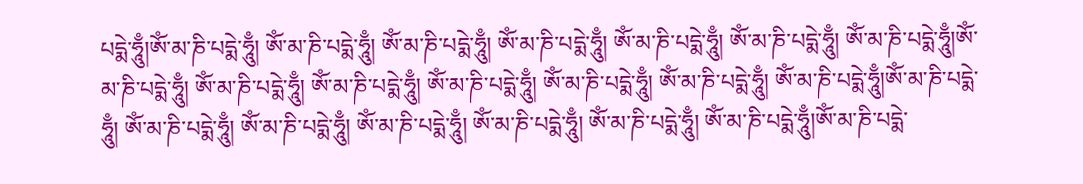པདྨེ་ཧཱུྃ།ཨོཾ་མ་ཎི་པདྨེ་ཧཱུྃ། ཨོཾ་མ་ཎི་པདྨེ་ཧཱུྃ། ཨོཾ་མ་ཎི་པདྨེ་ཧཱུྃ། ཨོཾ་མ་ཎི་པདྨེ་ཧཱུྃ། ཨོཾ་མ་ཎི་པདྨེ་ཧཱུྃ། ཨོཾ་མ་ཎི་པདྨེ་ཧཱུྃ། ཨོཾ་མ་ཎི་པདྨེ་ཧཱུྃ།ཨོཾ་མ་ཎི་པདྨེ་ཧཱུྃ། ཨོཾ་མ་ཎི་པདྨེ་ཧཱུྃ། ཨོཾ་མ་ཎི་པདྨེ་ཧཱུྃ། ཨོཾ་མ་ཎི་པདྨེ་ཧཱུྃ། ཨོཾ་མ་ཎི་པདྨེ་ཧཱུྃ། ཨོཾ་མ་ཎི་པདྨེ་ཧཱུྃ། ཨོཾ་མ་ཎི་པདྨེ་ཧཱུྃ།ཨོཾ་མ་ཎི་པདྨེ་ཧཱུྃ། ཨོཾ་མ་ཎི་པདྨེ་ཧཱུྃ། ཨོཾ་མ་ཎི་པདྨེ་ཧཱུྃ། ཨོཾ་མ་ཎི་པདྨེ་ཧཱུྃ། ཨོཾ་མ་ཎི་པདྨེ་ཧཱུྃ། ཨོཾ་མ་ཎི་པདྨེ་ཧཱུྃ། ཨོཾ་མ་ཎི་པདྨེ་ཧཱུྃ།ཨོཾ་མ་ཎི་པདྨེ་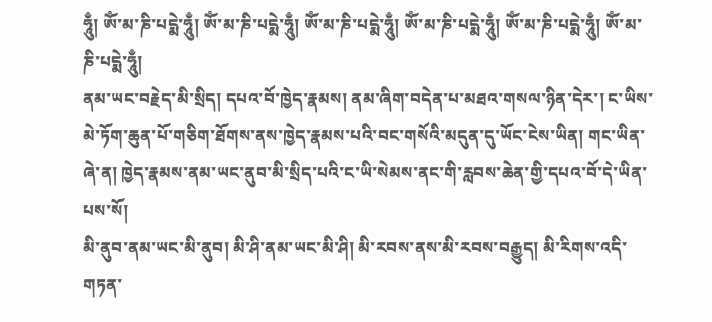ཧཱུྃ། ཨོཾ་མ་ཎི་པདྨེ་ཧཱུྃ། ཨོཾ་མ་ཎི་པདྨེ་ཧཱུྃ། ཨོཾ་མ་ཎི་པདྨེ་ཧཱུྃ། ཨོཾ་མ་ཎི་པདྨེ་ཧཱུྃ། ཨོཾ་མ་ཎི་པདྨེ་ཧཱུྃ། ཨོཾ་མ་ཎི་པདྨེ་ཧཱུྃ།
ནམ་ཡང་བརྗེད་མི་སྲིད། དཔའ་བོ་ཁྱེད་རྣམས། ནམ་ཞིག་བདེན་པ་མཐའ་གསལ་ཉིན་དེར་། ང་ཡིས་མེ་ཏོག་ཆུན་པོ་གཅིག་ཐོགས་ནས་ཁྱེད་རྣམས་པའི་བང་གསོའི་མདུན་དུ་ཡོང་ངེས་ཡིན། གང་ཡིན་ཞེ་ན། ཁྱེད་རྣམས་ནམ་ཡང་ནུབ་མི་སྲིད་པའི་ང་ཡི་སེམས་ནང་གི་རླབས་ཆེན་གྱི་དཔའ་བོ་དེ་ཡིན་པས་སོ།
མི་ནུབ་ནམ་ཡང་མི་ནུབ། མི་ཤི་ནམ་ཡང་མི་ཤི། མི་རབས་ནས་མི་རབས་བརྒྱུད། མི་རིགས་འདི་གཏན་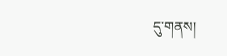དུ་གནས།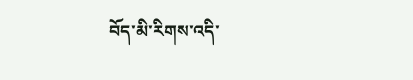བོད་མི་རིགས་འདི་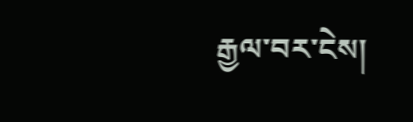རྒྱལ་བར་ངེས།